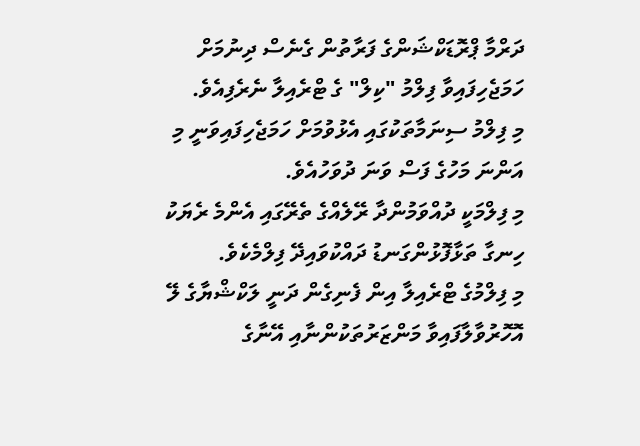ދަރްމާ ޕްރޮޑަކްޝަންގެ ފަރާތުން ގެނެސް ދިނުމަށް ހަމަޖެހިފައިވާ ފިލްމު "ކިލް" ގެ ޓްރެއިލާ ނެރެފިއެވެ.
މި ފިލްމު ސިނަމާތަކުގައި އެޅުވުމަށް ހަމަޖެހިފައިވަނީ މި އަންނަ މަހުގެ ފަސް ވަނަ ދުވަހުއެވެ.
މި ފިލްމަކީ ދުއްވަމުންދާ ރޭލެއްގެ ތެރޭގައި އެންމެ ރެޔަކު ހިނގާ ތަޅާފޮޅުންގަނޑު ދައްކުވައިދޭ ފިލްމެކެވެ.
މި ފިލްމުގެ ޓްރެއިލާ އިން ފެނިގެން ދަނީ ލަކްޝްޔާގެ ލޭ އޮހޮރުވާލާފައިވާ މަންޒަރުތަކުންނާއި އޭނާގެ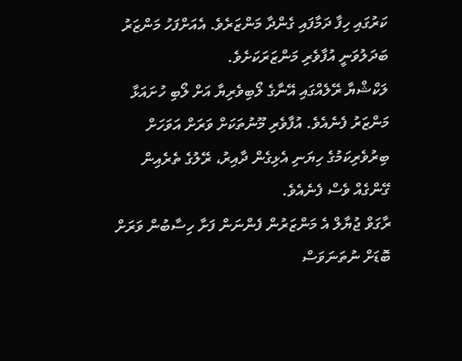ކަރުގައި ހިފާ ދަމާފައި ގެންދާ މަންޒަރެވެ. އެއަށްފަހު މަންޒަރު ބަދަލުވަނީ އުފާވެރި މަންޒަރަކަށެވެ.
ލަކްޝްޔާ ރޭލެއްގައި އޭނާގެ ލޯބިވެރިޔާ އަށް ލޯބި ހުށައަޅާ މަންޒަރު ފެނެއެވެ. އުފާވެރި މޫނުތަކަށް ވަރަށް އަވަހަށް ބިރުވެރިކަމުގެ ހިޔަނި އެޅިގެން ދާއިރު، ރޭލުގެ ތެރެއިން ގޭންގެއް ވެސް ފެނެއެވެ.
ރާގަވް ޖުޔާލް އެ މަންޒަރުން ފެންނަން ފަށާ ހިސާބުން ވަރަށް ބޮޑަށް ނުތަނަވަސް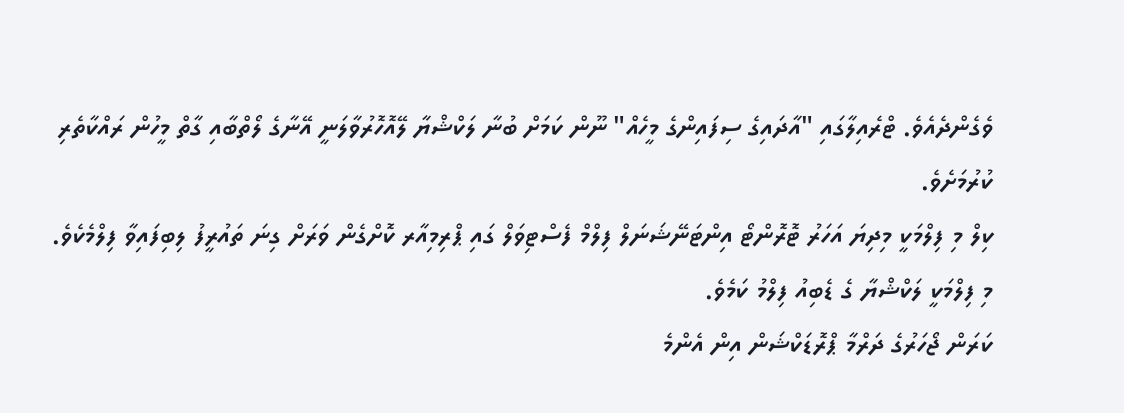ވެގެންދެއެވެ. ޓްރެއިލާގައި "އާދައިގެ ސިފައިންގެ މީހެއް" ނޫން ކަމަށް ބުނާ ލަކްޝްޔާ ލޭއޮހޮރުވާލަނީ އޭނާގެ ލޯތްބާއި ގާތް މީހުން ރައްކާތެރި ކުރުމަށެވެ.
ކިލް މި ފިލްމަކީ މިދިޔަ އަހަރު ޓޮރޮންޓޯ އިންޓަނޭޝަނަލް ފިލްމް ފެސްޓިވަލް ގައި ޕްރިމިއާރ ކޮށްގެން ވަރަށް ގިނަ ތައުރީފު ލިބިފައިވާ ފިލްމެކެވެ.
މި ފިލްމަކީ ލަކްޝްޔާ ގެ ޑެބިއު ފިލްމު ކަމެވެ.
ކަރަން ޖޯހަރުގެ ދަރްމާ ޕްރޮޑަކްޝަން އިން އެންމެ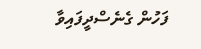ފަހުން ގެނެސްދީފައިވާ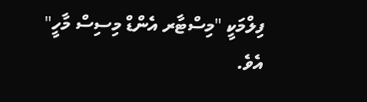ފިލްމަކީ "މިސްޓާރ އެންޑް މިސިސް މާހީ" އެވެ.